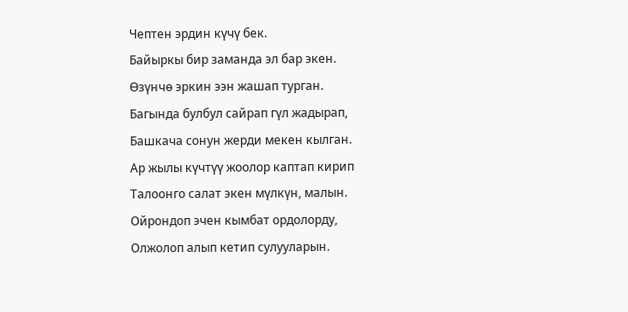Чептен эрдин күчү бек.
Байыркы бир заманда эл бар экен.
Өзүнчө эркин ээн жашап турган.
Багында булбул сайрап гүл жадырап,
Башкача сонун жерди мекен кылган.
Ар жылы күчтүү жоолор каптап кирип
Талоонго салат экен мүлкүн, малын.
Ойрондоп эчен кымбат ордолорду,
Олжолоп алып кетип сулууларын.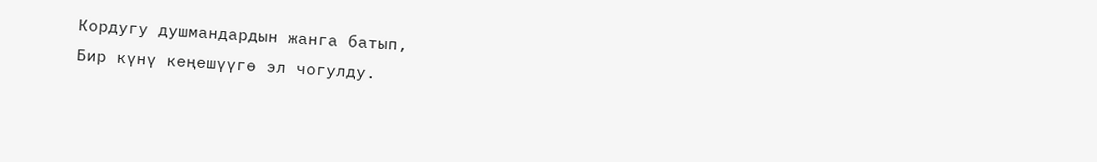Кордугу душмандардын жанга батып,
Бир күнү кеңешүүгө эл чогулду.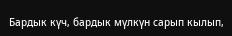Бардык күч, бардык мүлкүн сарып кылып,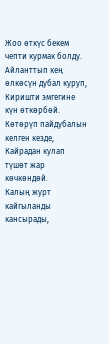Жоо өткүс бекем чепти курмак болду.
Айланттып кең өлкөсүн дубал куруп,
Киришти эмгегине күн өткөрбөй.
Көтөрүп пайдубалын келген кезде,
Кайрадан кулап түшөт жар көчкөндөй.
Калың журт кайгыланды кансырады,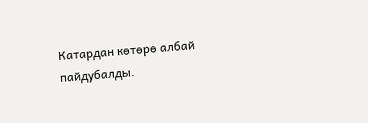Катардан көтөрө албай пайдубалды.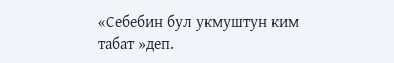«Себебин бул укмуштун ким табат »деп.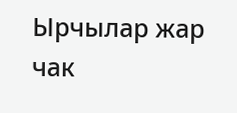Ырчылар жар чак